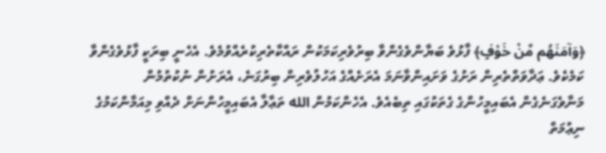﴿وَآمَنَهُم مِّنْ خَوْفٍ﴾ ފާޅުވެ ބަޔާންވެގެންވާ ބިރުވެރިކަމަކުން ރައްކާތެރިކުރެއްވުމެވެ. އެހެނީ ބިރަކީ ފާޅުވެގެންވާ ކަމެކެވެ. ޢަދާވަތްތެރިން ރަށުގެ ވަށައިންވާނަމަ އެރަށެއްގެ އަހުލުވެރިން ބިރުގަނެ، އެރަށުން ނުކުތުމުން މަނާވެގަނެގެން އެބައިމީހުންގެ ގެތަކުގައި ތިބެއެވެ. އެހެންކަމުން الله ތަޢާލާ އެބައިމީހުންނަށް ދެއްވި މިއަމާންކަމުގެ ނިޢުމަތް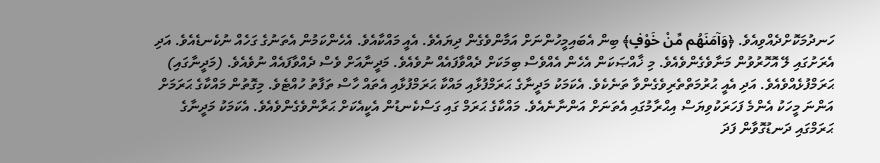ހަނދުމަކޮށްދެއްވިއެވެ. ﴿وَآمَنَهُم مِّنْ خَوْفٍ﴾ ބިން އެބައިމީހުންނަށް އަމާންވެގެން ދިޔައެވެ. އެއީ މައްކާއެވެ. އެހެންކަމުން އެތަނުގެ ގަހެއް ނުކެނޑެއެވެ. އަދި އެރަށުގައި ލޭ އޮހޮރުވުން މަނާވެގެންވެއެވެ. މި ޚާއްޞަކަން އެހެން އެއްވެސް ބިމަކަށް ދެއްވާފައެއް ނުވެއެވެ. މަދީނާއަށް ވެސް ދެއްވާފައެއް ނުވެއެވެ. (މަދީނާގައި) ޙަރަމްފުޅެއްވެއެވެ. އަދި އެއީ ޙުރުމަތްތެރިވެގެންވާ ތަނެކެވެ. އެކަމަކު މަދީނާގެ ޙަރަމްފުޅާއި މައްކާ ޙަރަމްފުޅާއި އެތައް ހާސް ތަފާތު ހުއްޓެވެ. މިގޮތުން މައްކާގެ ޙަރަމަށް އަންނަ މީހަކު އެންމެ ފަހަރަކުވިޔަސް އިޙްރާމުގައި އެތަނަށް އަންނާނެއެވެ. މައްކާގެ ޙަރަމް ގައި ގަސްކެނޑުން އެކީއެކަށް ޙަރާންވެގެންވެއެވެ. އެކަމަކު މަދީނާގެ ޙަރަމްގައި ދަނޑުގޮވާން ފަދަ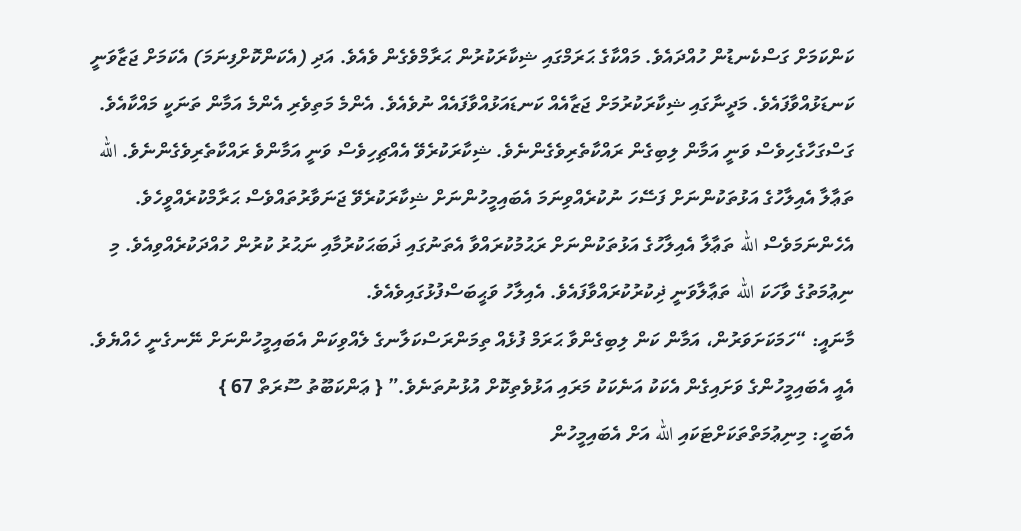ކަންކަމަށް ގަސްކެނޑުން ހުއްދައެވެ. މައްކާގެ ޙަރަމްގައި ޝިކާރަކުރުން ޙަރާމްވެގެން ވެއެވެ. އަދި (އެކަންކޮށްފިނަމަ) އެކަމަށް ޖަޒާވަނީ ކަނޑަޅުއްވާފައެވެ. މަދީނާގައި ޝިކާރަކުރުމަށް ޖަޒާއެއް ކަނޑައަޅުއްވާފައެއް ނުވެއެވެ. އެންމެ މަތިވެރި އެންމެ އަމާން ތަނަކީ މައްކާއެވެ.
ގަސްގަހާގެހިވެސް ވަނީ އަމާން ލިބިގެން ރައްކާތެރިވެގެންނެވެ. ޝިކާރަކުރެވޭ އެއްޗިހިވެސް ވަނީ އަމާންވެ ރައްކާތެރިވެގެންނެވެ. الله ތަޢާލާ އެއިލާހުގެ އަޅުތަކުންނަށް ފަސޭހަ ނުކުރެއްވިނަމަ އެބައިމީހުންނަށް ޝިކާރަކުރެވޭ ޖަނަވާރުތައްވެސް ޙަރާމްކުރެއްވީހެވެ. އެހެންނަމަވެސް الله ތަޢާލާ އެއިލާހުގެ އަޅުތަކުންނަށް ރަޙުމުކުރައްވާ އެތަނުގައި ޛަބަޙަކުރުމާއި ނަޙުރު ކުރުން ހުއްދަކުރެއްވިއެވެ. މި ނިޢުމަތުގެ ވާހަކަ الله ތަޢާލާވަނީ ޛިކުރުކުރައްވާފައެވެ. އެއިލާހު ވަޙީބަސްފުޅުގައިވެއެވެ.
މާނައީ: “ހަމަކަށަވަރުން، އަމާން ކަން ލިބިގެންވާ ޙަރަމް ފުޅެއް ތިމަންރަސްކަލާނގެ ލެއްވިކަން އެބައިމީހުންނަށް ނޭނގެނީ ހެއްޔެވެ. އެއީ އެބައިމީހުންގެ ވަށައިގެން އެކަކު އަނެކަކު މަރައި އަޅުވެތިކޮށް އުޅުނުތަނެވެ.” { ޢަންކަބޫތު ސޫރަތް 67 }
އެބަހީ: މިނިޢުމަތްތަކަށްޓަކައި الله އަށް އެބައިމީހުން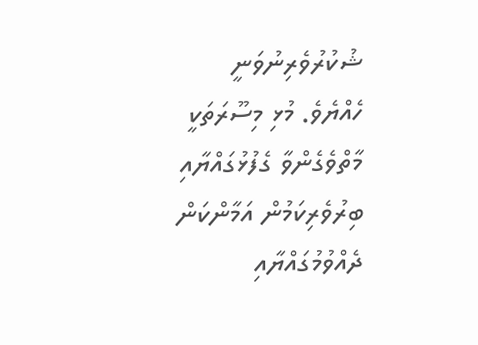ޝުކުރުވެރިނުވަނީ ހެއްޔެވެ. މުޅި މިސޫރަތަކީ މާތްވެގެންވާ ގެފުޅުގައްޔާއި ބިރުވެރިކަމުން އަމާންކަން ދެއްވުމުގައްޔާއި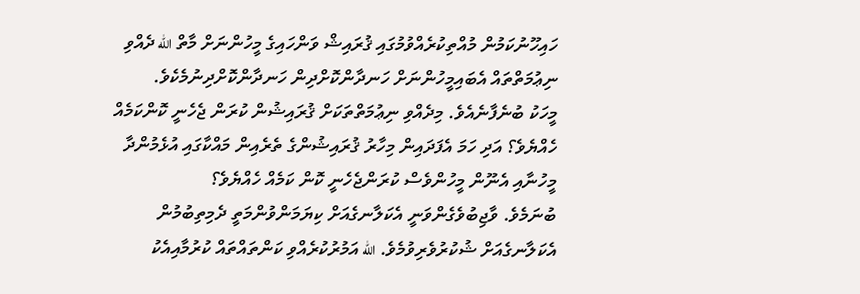ހައިހޫނުކަމުން މުއްތިކުރެއްވުމުގައި ޤުރައިޝް ވަންހައިގެ މީހުންނަށް މާތް الله ދެއްވި ނިޢުމަތްތައް އެބައިމީހުންނަށް ހަނދާންކޮށްދިން ހަނދާންކޮށްދިނުމެކެވެ.
މީހަކު ބުނެފާނެއެވެ. މިދެއްވި ނިޢުމަތްތަކަށް ޤުރައިޝުން ކުރަން ޖެހެނީ ކޮންކަމެއް ހެއްޔެވެ؟ އަދި ހަމަ އެފަދައިން މިހާރު ޤުރައިޝުންގެ ތެރެއިން މައްކާގައި އުޅެމުންދާ މީހުނާއި އެނޫން މީހުންވެސް ކުރަންޖެހެނީ ކޮން ކަމެއް ހެއްޔެވެ؟
ބުނަމެވެ. ވާޖިބުވެގެންވަނީ އެކަލާނގެއަށް ކިޔަމަންވުންމަތީ ދެމިތިބުމުން އެކަލާނގެއަށް ޝުކުރުވެރިވުމެވެ. الله އަމުރުކުރެއްވި ކަންތައްތައް ކުރުމާއިއެކު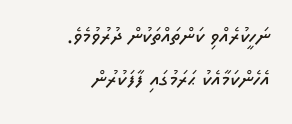ނަހީކުރެއްވި ކަންތައްތަކުން ދުރުވުމެވެ. އެހެންކަމާއެކު ޙަރަމުގައި ފާފަކުރުން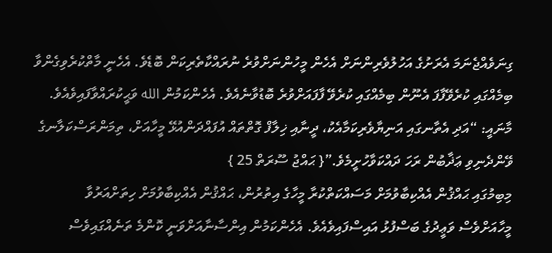ގިނަވެއްޖެނަމަ އެރަށުގެ އަހުލުވެރިންނަށް އެހެން މީހުންނަށްވުރެ ނުރައްކާތެރިކަން ބޮޑެވެ. އެހެނީ މާތްކުރެވިގެންވާ ބިމެއްގައި ކުރެވޭފާފަ އެނޫން ބިމެއްގައި ކުރެވޭ ފާފައަށްވުރެ ބޮޑުވާނެއެވެ. އެހެންކަމުން الله ވަޙީކުރައްވާފައިވެއެވެ.
މާނައީ: “އަދި އެތާނގައި އަނިޔާވެރިކަމާއެކު، ދީނާއި ޚިލާފް ގޮތްތައް އުފައްދަންއުޅޭ މީހާއަށް، ތިމަންރަސްކަލާނގެ ވޭންދެނިވި ޢަޛާބުން ރަހަ ދައްކަވާހުށީމެވެ.”{ ޙައްޖު ސޫރަތް 25 }
މިބިމުގައި ޙައްޤުން އެއްކިބާވުމަށް މަސައްކަތްކުރާ މީހާގެ އިތުރުން، ޙައްޤުން އެއްކިބާވުމަށް ހިތަށްއަރުވާ މީހާއަށްވެސް ވަޢީދުގެ ބަސްފުޅު އައިސްފައިވެއެވެ. އެހެންކަމުން އިންސާނާއަށްވަނީ ކޮންމެ ތަނެއްގައިވެސް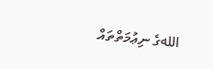اللهގެ ނިޢުމަތްތައް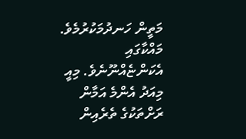މަތީން ހަނދުމަކުރުމެވެ. މައްކާގައި އެކަންޏެއްނޫނެވެ. މިއީ މިއަދު އެންމެ އަމާން ރަށްތަކުގެ ތެރެއިން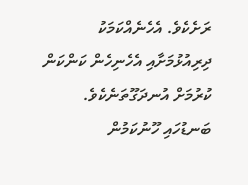ރަށެކެވެ. އެހެނެއްކަމަކު ދިރިއުޅުމަށާއި އެހެނިހެން ކަންކަން ކުރުމަށް އުނދަގޫތަނެކެވެ. ބަނޑުހައި ހޫނުކަމުން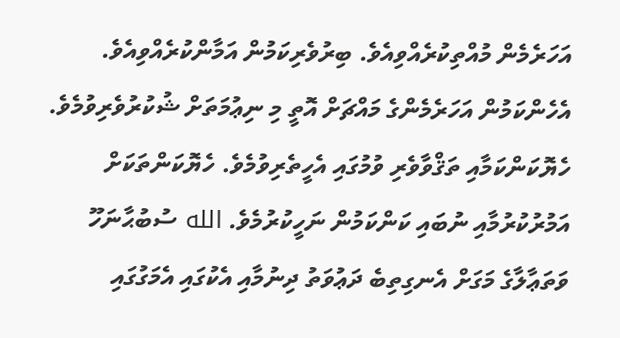އަހަރެމެން މުއްތިކުރެއްވިއެވެ. ބިރުވެރިކަމުން އަމާންކުރެއްވިއެވެ. އެހެންކަމުން އަހަރެމެންގެ މައްޗަށް އޮތީ މި ނިޢުމަތަށް ޝުކުރުވެރިވުމެވެ. ހެޔޮކަންކަމާއި ތަޤްވާވެރި ވުމުގައި އެހީތެރިވުމެވެ. ހެޔޮކަންތަކަށް އަމުރުކުރުމާއި ނުބައި ކަންކަމުން ނަހީކުރުމެވެ. الله ސުބުޙާނަހޫ ވަތަޢާލާގެ މަގަށް އެނގިތިބެ ދަޢުވަތު ދިނުމާއި އެކުގައި އެމަގުގައި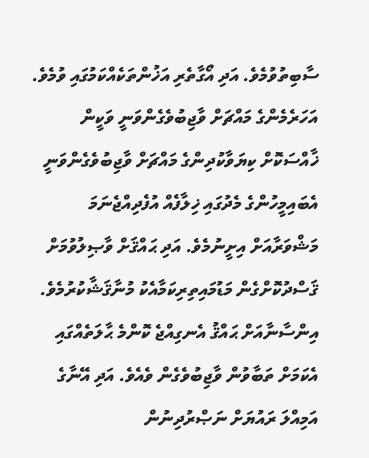ސާބިތުވުމެވެ. އަދި އޯގާތެރި އަޚުންތަކެއްކަމުގައި ވުމެވެ. އަހަރެމެންގެ މައްޗަށް ވާޖިބުވެގެންވަނީ ވަކީން ޚާއްސަކޮށް ކިޔަވާކުދިންގެ މައްޗަށް ވާޖިބުވެގެންވަނީ އެބައިމީހުންގެ މެދުގައި ޚިލާފެއް އުފެދިއްޖެނަމަ މަޝްވަރާއަށް އިށީނުމެވެ. އަދި ޙައްޤަށް ވާޞިލުވުމަށް ޤަސްދުކޮށްގެން މަޑުމައިތިރިކަމާއެކު މުނާޤަޝާކުރުމެވެ. އިންސާނާއަށް ޙައްޤު އެނގިއްޖެ ކޮންމެ ޙާލަތެއްގައި އެކަމަށް ތަބާވުން ވާޖިބުވެގެން ވެއެވެ. އަދި އޭނާގެ އަމިއްލަ ރައުޔަށް ނަޞްރުދިނުން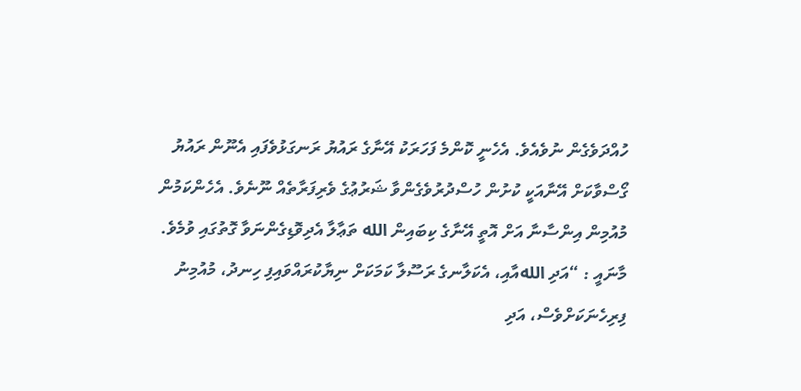ހުއްދަވެގެން ނުވެއެވެ. އެހެނީ ކޮންމެ ފަހަރަކު އޭނާގެ ރައުޔު ރަނގަޅުވެފައި އެނޫން ރައުޔު ގޯސްވާކަށް އޭނާއަކީ ކުށުން ހުސްދުރުވެގެންވާ ޝަރުޢުގެ ވެރިފަރާތެއް ނޫނެވެ. އެހެންކަމުން މުއުމިން އިންސާނާ އަށް އޮތީ އޭނާގެ ކިބައިން الله ތަޢާލާ އެދިވޮޑިގެންނަވާ ގޮތުގައި ވުމެވެ.
މާނައީ : “އަދި اللهއާއި، އެކަލާނގެ ރަސޫލާ ކަމަކަށް ނިޔާކުރައްވައިފި ހިނދު، މުއުމިނު ފިރިހެނަކަށްވެސް، އަދި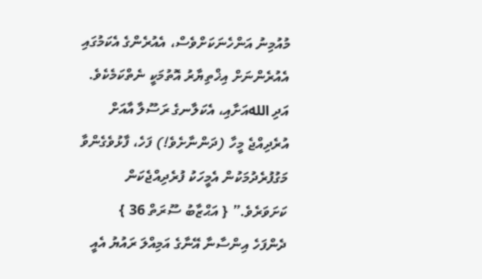މުއުމިނު އަންހެނަކަށްވެސް، އެއުރެންގެ އެކަމުގައި އެއުރެންނަށް އިޚްތިޔާރު އޮތުމަކީ ނެތްކަމެކެވެ. އަދި اللهއަށާއި، އެކަލާނގެ ރަސޫލާ އާއަށް އުރެދިއްޖެ މީހާ (ދަންނާށެވެ!) ފަހެ، ފާޅުވެގެންވާ މަގުފުރެދުމަކުން އެމީހަކު ފުރެދިއްޖެކަން ކަށަވަރެވެ.” { އަޙްޒާބު ސޫރަތް 36 }
ދެންފަހެ އިންސާނާ އޭނާގެ އަމިއްލަ ރައުޔު އެއީ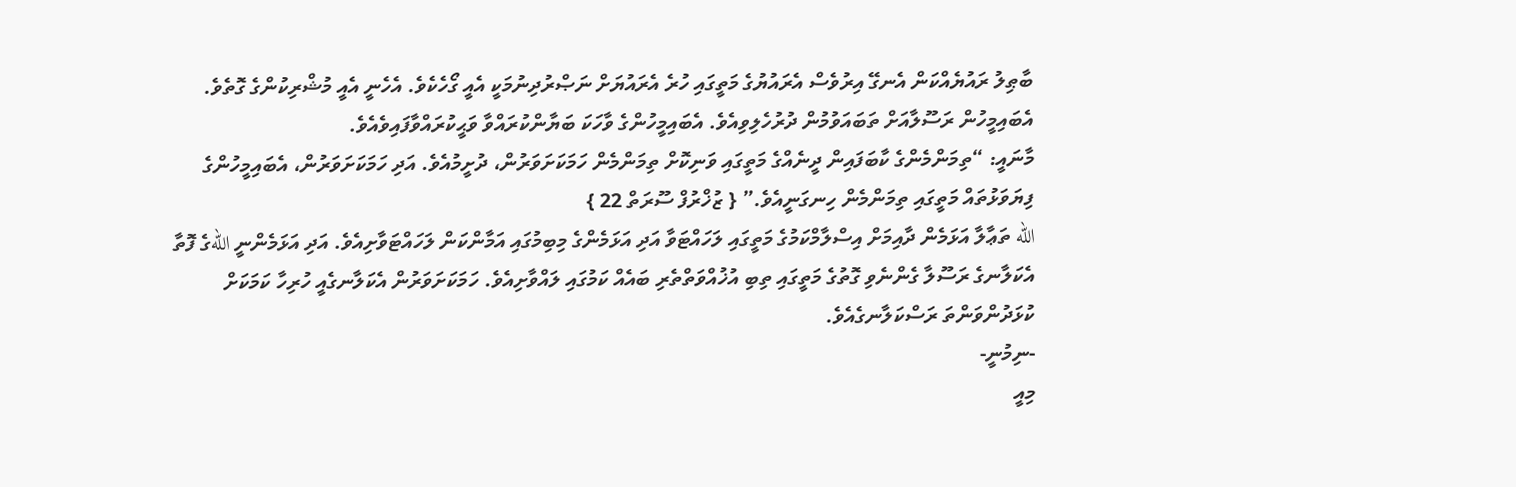ބާޠިލު ރައުޔެއްކަން އެނގޭ އިރުވެސް އެރައުޔުގެ މަތީގައި ހުރެ އެރައުޔަށް ނަޞްރުދިނުމަކީ އެއީ ގޯހެކެވެ. އެހެނީ އެއީ މުޝްރިކުންގެ ގޮތެވެ. އެބައިމީހުން ރަސޫލާއަށް ތަބައަވުމުން ދުރުހެލިވިއެވެ. އެބައިމީހުންގެ ވާހަކަ ބަޔާންކުރައްވާ ވަޙީކުރައްވާފައިވެއެވެ.
މާނައީ: “ތިމަންމެންގެ ކާބަފައިން ދީނެއްގެ މަތީގައި ވަނިކޮށް ތިމަންމެން ހަމަކަށަވަރުން، ދުށީމުއެވެ. އަދި ހަމަކަށަވަރުން، އެބައިމީހުންގެ ފިޔަވަޅުތައް މަތީގައި ތިމަންމެން ހިނގަނީއެވެ.” { ޒުޚްރުފް ސޫރަތް 22 }
الله ތަޢާލާ އަޅަމެން ދާއިމަށް އިސްލާމްކަމުގެ މަތީގައި ލަހައްޓަވާ އަދި އަޅަމެންގެ މިބިމުގައި އަމާންކަން ލަހައްޓަވާށިއެވެ. އަދި އަޅަމެންނީ اللهގެ ފޮތާ އެކަލާނގެ ރަސޫލާ ގެންނެވި ގޮތުގެ މަތީގައި ތިބި އުޚުއްވަތްތެރި ބައެއް ކަމުގައި ލައްވާށިއެވެ. ހަމަކަށަވަރުން އެކަލާނގެއީ ހުރިހާ ކަމަކަށް ކުޅަދުންވަންތަ ރަސްކަލާނގެއެވެ.
-ނިމުނީ-
މިއީ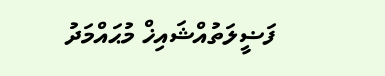ފަޟީލަތުއްޝައިޚް މުޙައްމަދު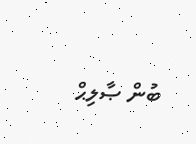ބުން ޞާލިޙް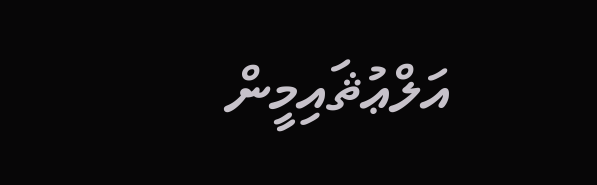އަލްޢުޘައިމީން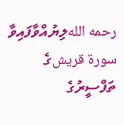رحمه اللهލިޔުއްވާފައިވާ سورة قريشގެ ތަފްސީރުގެ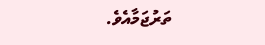ތަރުޖަމާއެވެ.